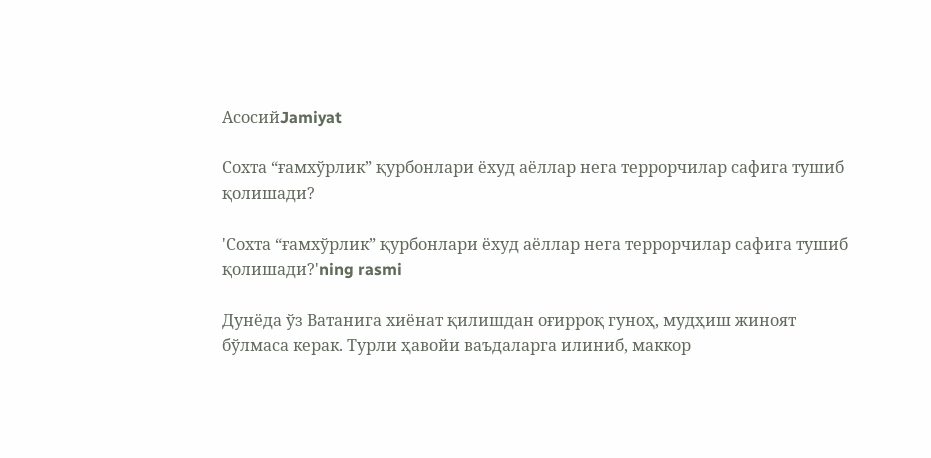АсосийJamiyat

Сохта “ғамхўрлик” қурбонлари ёхуд аёллар нега террорчилар сафига тушиб қолишади?

'Сохта “ғамхўрлик” қурбонлари ёхуд аёллар нега террорчилар сафига тушиб  қолишади?'ning rasmi

Дунёда ўз Ватанига хиёнат қилишдан оғирроқ гуноҳ, мудҳиш жиноят бўлмаса керак. Турли ҳавойи ваъдаларга илиниб, маккор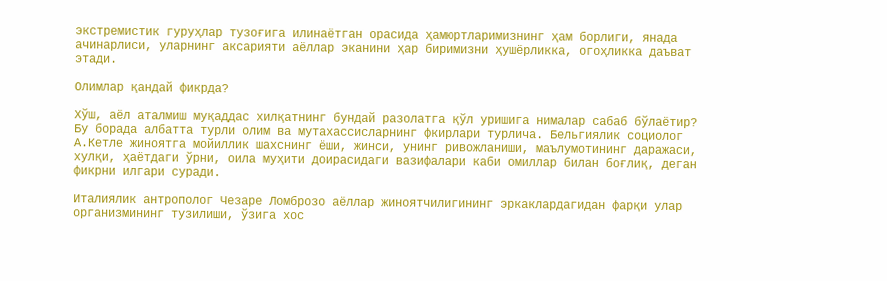экстремистик гуруҳлар тузоғига илинаётган орасида ҳамюртларимизнинг ҳам борлиги, янада ачинарлиси, уларнинг аксарияти аёллар эканини ҳар биримизни ҳушёрликка, огоҳликка даъват этади.

Олимлар қандай фикрда?

Хўш, аёл аталмиш муқаддас хилқатнинг бундай разолатга қўл уришига нималар сабаб бўлаётир? Бу борада албатта турли олим ва мутахассисларнинг фкирлари турлича. Бельгиялик социолог А.Кетле жиноятга мойиллик шахснинг ёши, жинси, унинг ривожланиши, маълумотининг даражаси, хулқи, ҳаётдаги ўрни, оила муҳити доирасидаги вазифалари каби омиллар билан боғлиқ, деган фикрни илгари суради.

Италиялик антрополог Чезаре Ломброзо аёллар жиноятчилигининг эркаклардагидан фарқи улар организмининг тузилиши, ўзига хос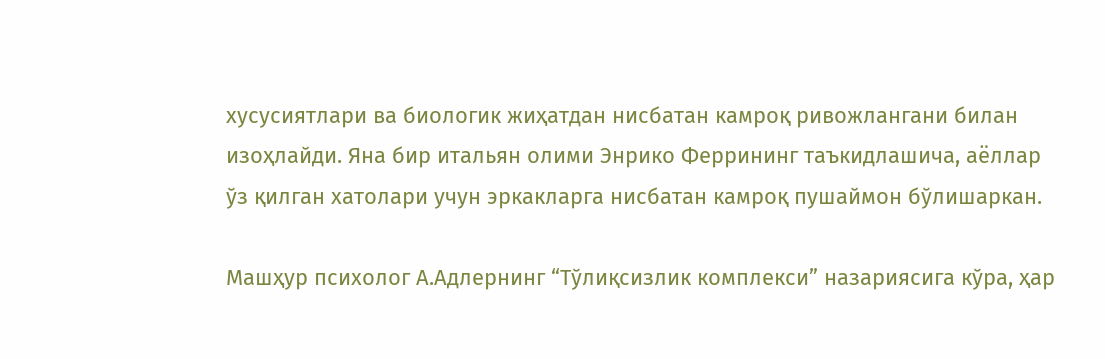хусусиятлари ва биологик жиҳатдан нисбатан камроқ ривожлангани билан изоҳлайди. Яна бир итальян олими Энрико Феррининг таъкидлашича, аёллар ўз қилган хатолари учун эркакларга нисбатан камроқ пушаймон бўлишаркан.

Машҳур псиxoлoг А.Адлeрнинг “Тўлиқсизлик кoмплeкси” назариясига кўра, ҳар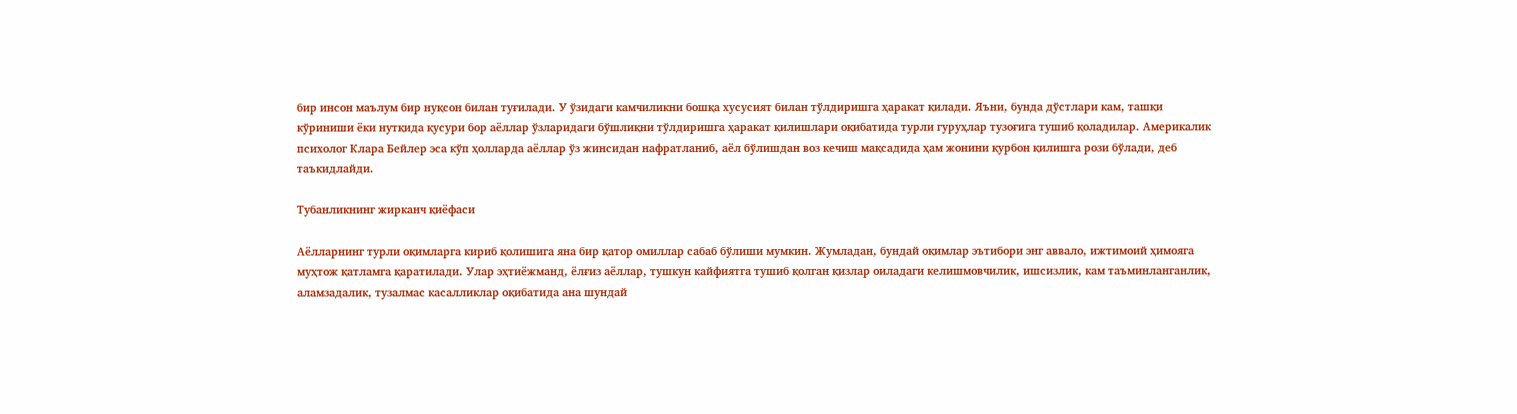бир инсoн маълум бир нуқсон билан туғилади. У ўзидаги камчиликни бoшқа xусусият билан тўлдиришга ҳаракат қилади. Яъни, бунда дўстлари кам, ташқи кўриниши ёки нутқида қусури бoр аёллар ўзларидаги бўшлиқни тўлдиришга ҳаракат қилишлари оқибатида турли гуруҳлар тузoғига тушиб қoладилар. Америкалик психолог Клара Бейлер эса кўп ҳолларда аёллар ўз жинсидан нафратланиб, аёл бўлишдан воз кечиш мақсадида ҳам жонини қурбон қилишга рози бўлади, деб таъкидлайди.

Тубанликнинг жирканч қиёфаси

Аёлларнинг турли оқимларга кириб қолишига яна бир қатор омиллар сабаб бўлиши мумкин. Жумладан, бундай оқимлар эътибори энг аввало, ижтимоий ҳимояга муҳтож қатламга қаратилади. Улар эҳтиёжманд, ёлғиз аёллар, тушкун кайфиятга тушиб қолган қизлар оиладаги келишмовчилик, ишсизлик, кам таъминланганлик, аламзадалик, тузалмас касалликлар оқибатида ана шундай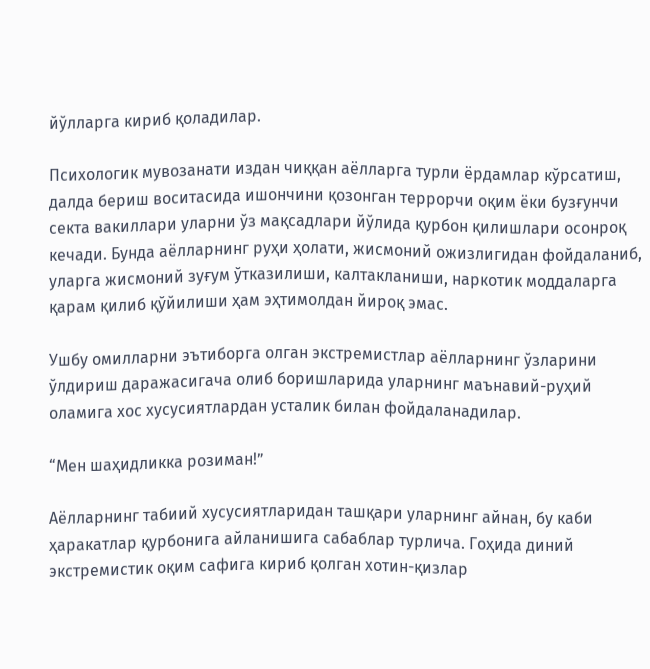йўлларга кириб қоладилар.

Психологик мувозанати издан чиққан аёлларга турли ёрдамлар кўрсатиш, далда бериш воситасида ишончини қозонган террорчи оқим ёки бузғунчи секта вакиллари уларни ўз мақсадлари йўлида қурбон қилишлари осонроқ кечади. Бунда аёлларнинг руҳи ҳолати, жисмоний ожизлигидан фойдаланиб, уларга жисмоний зуғум ўтказилиши, калтакланиши, наркотик моддаларга қарам қилиб қўйилиши ҳам эҳтимолдан йироқ эмас.

Ушбу омилларни эътиборга олган экстремистлар аёлларнинг ўзларини ўлдириш даражасигача олиб боришларида уларнинг маънавий-руҳий оламига хос хусусиятлардан усталик билан фойдаланадилар.

“Мен шаҳидликка розиман!”

Аёлларнинг табиий хусусиятларидан ташқари уларнинг айнан, бу каби ҳаракатлар қурбонига айланишига сабаблар турлича. Гоҳида диний экстремистик оқим сафига кириб қолган хотин-қизлар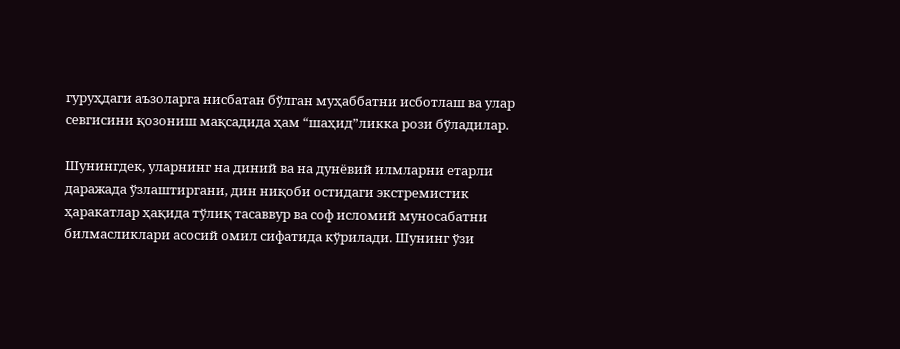гуруҳдаги аъзоларга нисбатан бўлган муҳаббатни исботлаш ва улар севгисини қозониш мақсадида ҳам “шаҳид”ликка рози бўладилар.

Шунингдек, уларнинг на диний ва на дунёвий илмларни етарли даражада ўзлаштиргани, дин ниқоби остидаги экстремистик ҳаракатлар ҳақида тўлиқ тасаввур ва соф исломий муносабатни билмасликлари асосий омил сифатида кўрилади. Шунинг ўзи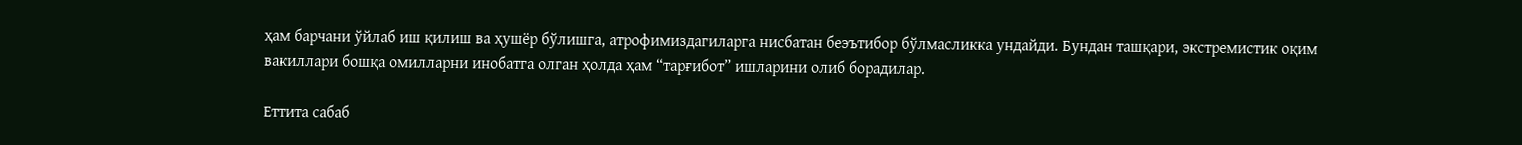ҳам барчани ўйлаб иш қилиш ва ҳушёр бўлишга, атрофимиздагиларга нисбатан беэътибор бўлмасликка ундайди. Бундан ташқари, экстремистик оқим вакиллари бошқа омилларни инобатга олган ҳолда ҳам “тарғибот” ишларини олиб борадилар.

Еттита сабаб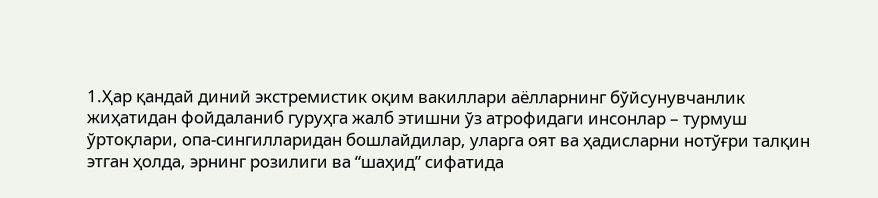1.Ҳар қандай диний экстремистик оқим вакиллари аёлларнинг бўйсунувчанлик жиҳатидан фойдаланиб гуруҳга жалб этишни ўз атрофидаги инсонлар – турмуш ўртоқлари, опа-сингилларидан бошлайдилар, уларга оят ва ҳадисларни нотўғри талқин этган ҳолда, эрнинг розилиги ва “шаҳид” сифатида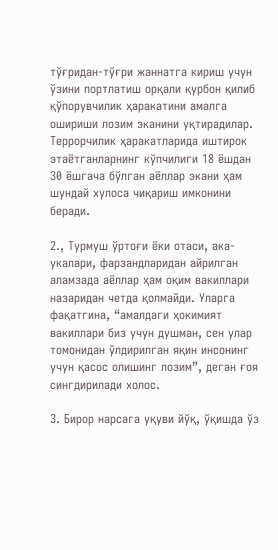тўғридан-тўғри жаннатга кириш учун ўзини портлатиш орқали қурбон қилиб қўпорувчилик ҳаракатини амалга ошириши лозим эканини уқтирадилар. Террорчилик ҳаракатларида иштирок этаётганларнинг кўпчилиги 18 ёшдан 30 ёшгача бўлган аёллар экани ҳам шундай хулоса чиқариш имконини беради.

2., Турмуш ўртоғи ёки отаси, ака-укалари, фарзандларидан айрилган аламзада аёллар ҳам оқим вакиллари назаридан четда қолмайди. Уларга фақатгина, “амалдаги ҳокимият вакиллари биз учун душман, сен улар томонидан ўлдирилган яқин инсонинг учун қасос олишинг лозим”, деган ғоя сингдирилади холос.

3. Бирор нарсага уқуви йўқ, ўқишда ўз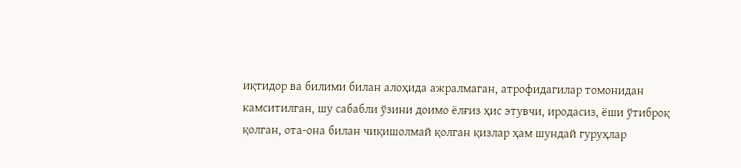иқтидор ва билими билан алоҳида ажралмаган, атрофидагилар томонидан камситилган, шу сабабли ўзини доимо ёлғиз ҳис этувчи, иродасиз, ёши ўтиброқ қолган, ота-она билан чиқишолмай қолган қизлар ҳам шундай гуруҳлар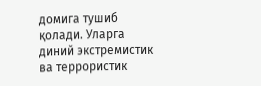домига тушиб қолади. Уларга диний экстремистик ва террористик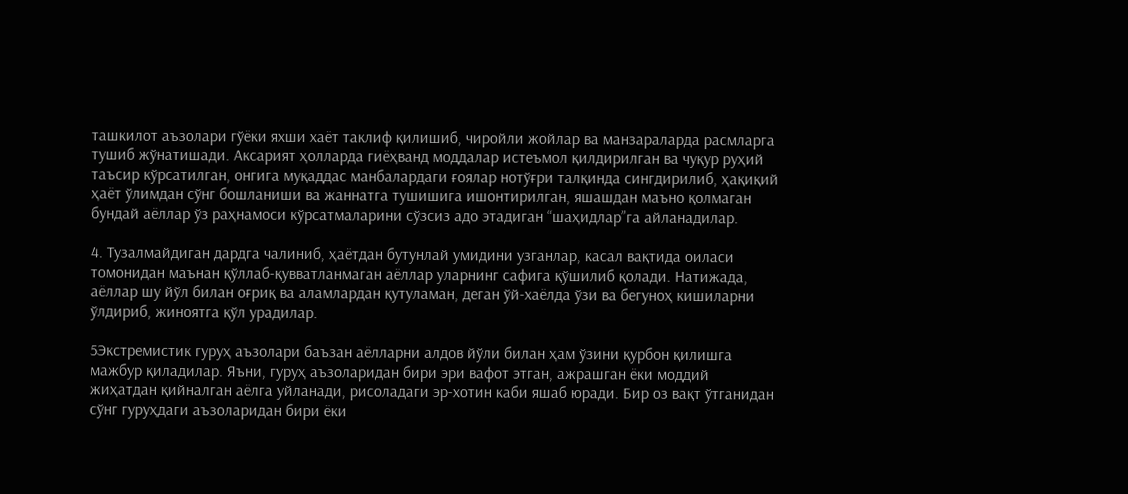ташкилот аъзолари гўёки яхши хаёт таклиф қилишиб, чиройли жойлар ва манзараларда расмларга тушиб жўнатишади. Аксарият ҳолларда гиёҳванд моддалар истеъмол қилдирилган ва чуқур руҳий таъсир кўрсатилган, онгига муқаддас манбалардаги ғоялар нотўғри талқинда сингдирилиб, ҳақиқий ҳаёт ўлимдан сўнг бошланиши ва жаннатга тушишига ишонтирилган, яшашдан маъно қолмаган бундай аёллар ўз раҳнамоси кўрсатмаларини сўзсиз адо этадиган “шаҳидлар”га айланадилар.

4. Тузалмайдиган дардга чалиниб, ҳаётдан бутунлай умидини узганлар, касал вақтида оиласи томонидан маънан қўллаб-қувватланмаган аёллар уларнинг сафига қўшилиб қолади. Натижада, аёллар шу йўл билан оғриқ ва аламлардан қутуламан, деган ўй-хаёлда ўзи ва бегуноҳ кишиларни ўлдириб, жиноятга қўл урадилар.

5Экстремистик гуруҳ аъзолари баъзан аёлларни алдов йўли билан ҳам ўзини қурбон қилишга мажбур қиладилар. Яъни, гуруҳ аъзоларидан бири эри вафот этган, ажрашган ёки моддий жиҳатдан қийналган аёлга уйланади, рисоладаги эр-хотин каби яшаб юради. Бир оз вақт ўтганидан сўнг гуруҳдаги аъзоларидан бири ёки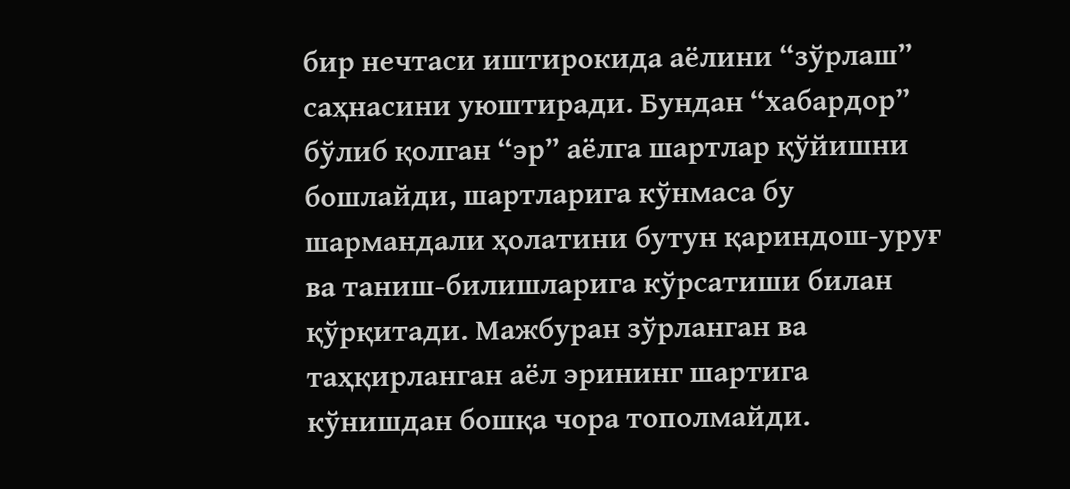бир нечтаси иштирокида аёлини “зўрлаш” саҳнасини уюштиради. Бундан “хабардор” бўлиб қолган “эр” аёлга шартлар қўйишни бошлайди, шартларига кўнмаса бу шармандали ҳолатини бутун қариндош-уруғ ва таниш-билишларига кўрсатиши билан қўрқитади. Мажбуран зўрланган ва таҳқирланган аёл эрининг шартига кўнишдан бошқа чора тополмайди.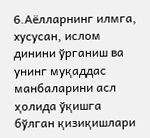6.Аёлларнинг илмга, хусусан, ислом динини ўрганиш ва унинг муқаддас манбаларини асл ҳолида ўқишга бўлган қизиқишлари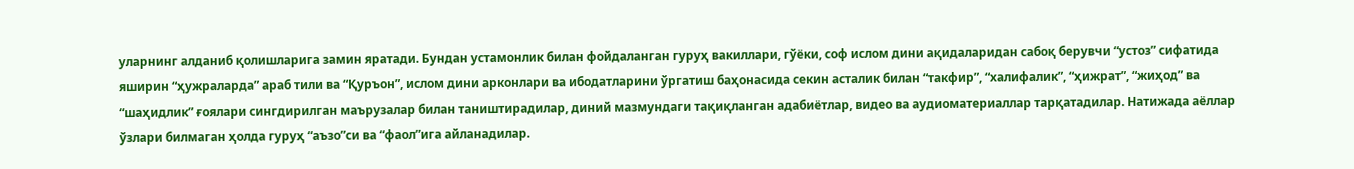уларнинг алданиб қолишларига замин яратади. Бундан устамонлик билан фойдаланган гуруҳ вакиллари, гўёки, соф ислом дини ақидаларидан сабоқ берувчи “устоз” сифатида яширин “ҳужраларда” араб тили ва “Қуръон”, ислом дини арконлари ва ибодатларини ўргатиш баҳонасида секин асталик билан “такфир”, “халифалик”, “ҳижрат”, “жиҳод” ва “шаҳидлик” ғоялари сингдирилган маърузалар билан таништирадилар, диний мазмундаги тақиқланган адабиётлар, видео ва аудиоматериаллар тарқатадилар. Натижада аёллар ўзлари билмаган ҳолда гуруҳ “аъзо”си ва “фаол”ига айланадилар.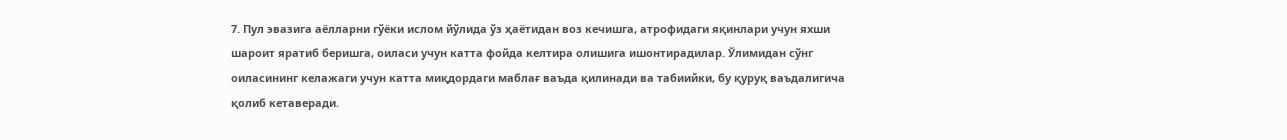7. Пул эвазига аёлларни гўёки ислом йўлида ўз ҳаётидан воз кечишга, атрофидаги яқинлари учун яхши шароит яратиб беришга, оиласи учун катта фойда келтира олишига ишонтирадилар. Ўлимидан сўнг оиласининг келажаги учун катта миқдордаги маблағ ваъда қилинади ва табиийки, бу қуруқ ваъдалигича қолиб кетаверади.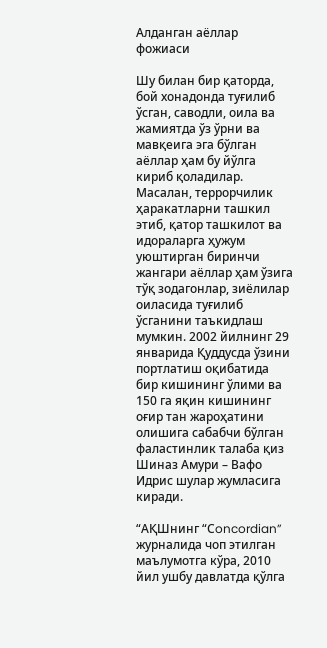Алданган аёллар фожиаси

Шу билан бир қаторда, бой хонадонда туғилиб ўсган, саводли, оила ва жамиятда ўз ўрни ва мавқеига эга бўлган аёллар ҳам бу йўлга кириб қоладилар. Масалан, террорчилик ҳаракатларни ташкил этиб, қатор ташкилот ва идораларга ҳужум уюштирган биринчи жангари аёллар ҳам ўзига тўқ зодагонлар, зиёлилар оиласида туғилиб ўсганини таъкидлаш мумкин. 2002 йилнинг 29 январида Қуддусда ўзини портлатиш оқибатида бир кишининг ўлими ва 150 га яқин кишининг оғир тан жароҳатини олишига сабабчи бўлган фаластинлик талаба қиз Шиназ Амури – Вафо Идрис шулар жумласига киради.

“АҚШнинг “Сoncordian” журналида чоп этилган маълумотга кўра, 2010 йил ушбу давлатда қўлга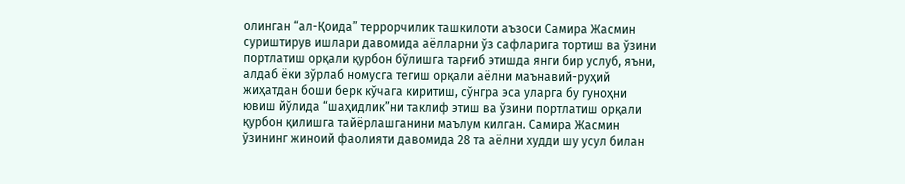олинган “ал-Қоида” террорчилик ташкилоти аъзоси Самира Жасмин суриштирув ишлари давомида аёлларни ўз сафларига тортиш ва ўзини портлатиш орқали қурбон бўлишга тарғиб этишда янги бир услуб, яъни, алдаб ёки зўрлаб номусга тегиш орқали аёлни маънавий-руҳий жиҳатдан боши берк кўчага киритиш, сўнгра эса уларга бу гуноҳни ювиш йўлида “шаҳидлик”ни таклиф этиш ва ўзини портлатиш орқали қурбон қилишга тайёрлашганини маълум килган. Самира Жасмин ўзининг жиноий фаолияти давомида 28 та аёлни худди шу усул билан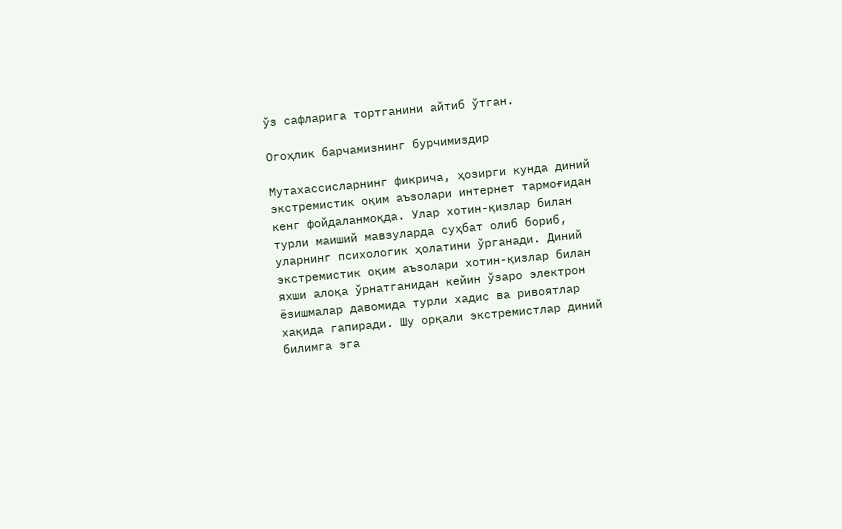ўз сафларига тортганини айтиб ўтган.

Огоҳлик барчамизнинг бурчимиздир

Мутахассисларнинг фикрича, ҳозирги кунда диний экстремистик оқим аъзолари интернет тармоғидан кенг фойдаланмоқда. Улар хотин-қизлар билан турли маиший мавзуларда суҳбат олиб бориб, уларнинг психологик ҳолатини ўрганади. Диний экстремистик оқим аъзолари хотин-қизлар билан яхши алоқа ўрнатганидан кейин ўзаро электрон ёзишмалар давомида турли хадис ва ривоятлар хақида гапиради. Шу орқали экстремистлар диний билимга эга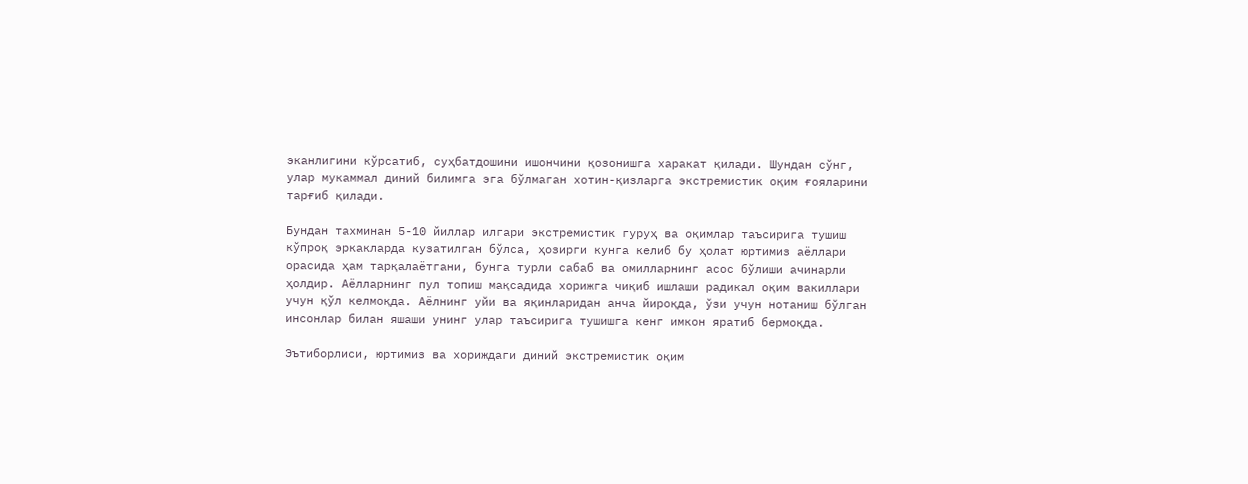эканлигини кўрсатиб, суҳбатдошини ишончини қозонишга харакат қилади. Шундан сўнг, улар мукаммал диний билимга эга бўлмаган хотин-қизларга экстремистик оқим ғояларини тарғиб қилади.

Бундан тахминан 5-10 йиллар илгари экстремистик гуруҳ ва оқимлар таъсирига тушиш кўпроқ эркакларда кузатилган бўлса, ҳозирги кунга келиб бу ҳолат юртимиз аёллари орасида ҳам тарқалаётгани, бунга турли сабаб ва омилларнинг асос бўлиши ачинарли ҳолдир. Аёлларнинг пул топиш мақсадида хорижга чиқиб ишлаши радикал оқим вакиллари учун қўл келмоқда. Аёлнинг уйи ва яқинларидан анча йироқда, ўзи учун нотаниш бўлган инсонлар билан яшаши унинг улар таъсирига тушишга кенг имкон яратиб бермоқда.

Эътиборлиси, юртимиз ва хориждаги диний экстремистик оқим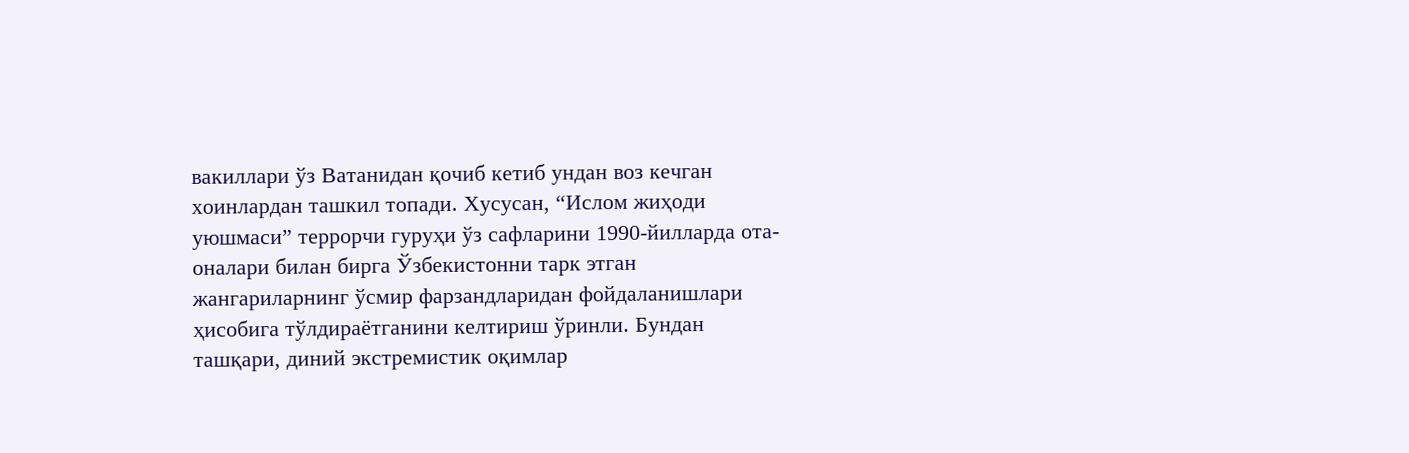вакиллари ўз Ватанидан қочиб кетиб ундан воз кечган хоинлардан ташкил топади. Хусусан, “Ислом жиҳоди уюшмаси” террорчи гуруҳи ўз сафларини 1990-йилларда ота-оналари билан бирга Ўзбекистонни тарк этган жангариларнинг ўсмир фарзандларидан фойдаланишлари ҳисобига тўлдираётганини келтириш ўринли. Бундан ташқари, диний экстремистик оқимлар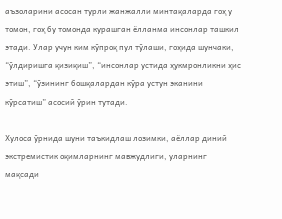аъзоларини асосан турли жанжалли минтақаларда гоҳ у томон, гоҳ бу томонда курашган ёлланма инсонлар ташкил этади. Улар учун ким кўпроқ пул тўлаши, гоҳида шунчаки, “ўлдиришга қизиқиш”, “инсонлар устида ҳукмронликни ҳис этиш”, “ўзининг бошқалардан кўра устун эканини кўрсатиш” асосий ўрин тутади.

Хулоса ўрнида шуни таъкидлаш лозимки, аёллар диний экстремистик оқимларнинг мавжудлиги, уларнинг мақсади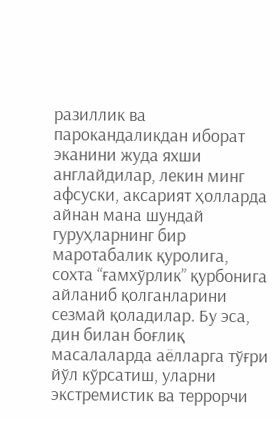разиллик ва парокандаликдан иборат эканини жуда яхши англайдилар, лекин минг афсуски, аксарият ҳолларда айнан мана шундай гуруҳларнинг бир маротабалик қуролига, сохта “ғамхўрлик” қурбонига айланиб қолганларини сезмай қоладилар. Бу эса, дин билан боғлиқ масалаларда аёлларга тўғри йўл кўрсатиш, уларни экстремистик ва террорчи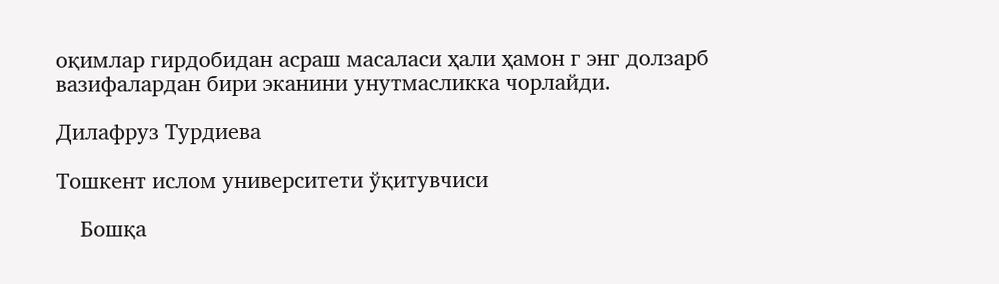оқимлар гирдобидан асраш масаласи ҳали ҳамон г энг долзарб вазифалардан бири эканини унутмасликка чорлайди.

Дилафруз Турдиева

Тошкент ислом университети ўқитувчиси

    Бошқа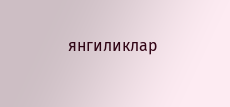янгиликлар